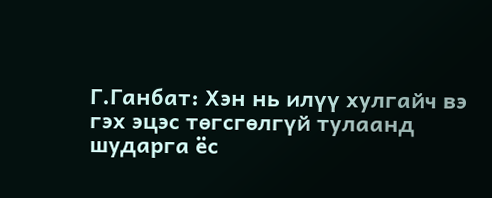Г.Ганбат: Хэн нь илүү хулгайч вэ гэх эцэс төгсгөлгүй тулаанд шударга ёс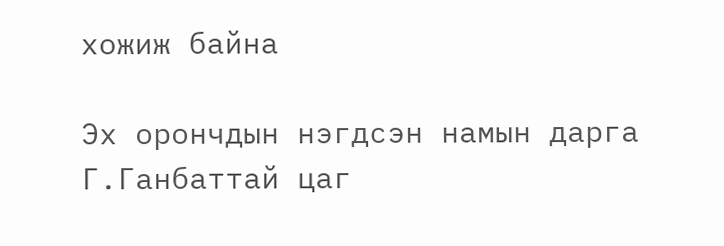хожиж байна

Эх орончдын нэгдсэн намын дарга Г.Ганбаттай цаг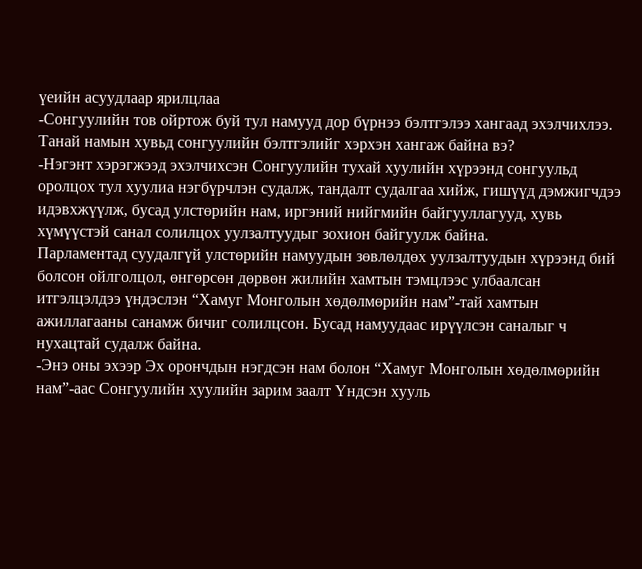үеийн асуудлаар ярилцлаа
-Сонгуулийн тов ойртож буй тул намууд дор бүрнээ бэлтгэлээ хангаад эхэлчихлээ. Танай намын хувьд сонгуулийн бэлтгэлийг хэрхэн хангаж байна вэ?
-Нэгэнт хэрэгжээд эхэлчихсэн Сонгуулийн тухай хуулийн хүрээнд сонгуульд оролцох тул хуулиа нэгбүрчлэн судалж, тандалт судалгаа хийж, гишүүд дэмжигчдээ идэвхжүүлж, бусад улстөрийн нам, иргэний нийгмийн байгууллагууд, хувь хүмүүстэй санал солилцох уулзалтуудыг зохион байгуулж байна.
Парламентад суудалгүй улстөрийн намуудын зөвлөлдөх уулзалтуудын хүрээнд бий болсон ойлголцол, өнгөрсөн дөрвөн жилийн хамтын тэмцлээс улбаалсан итгэлцэлдээ үндэслэн “Хамуг Монголын хөдөлмөрийн нам”-тай хамтын ажиллагааны санамж бичиг солилцсон. Бусад намуудаас ирүүлсэн саналыг ч нухацтай судалж байна.
-Энэ оны эхээр Эх орончдын нэгдсэн нам болон “Хамуг Монголын хөдөлмөрийн нам”-аас Сонгуулийн хуулийн зарим заалт Үндсэн хууль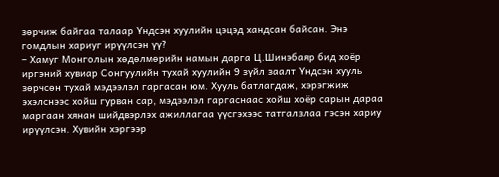зөрчиж байгаа талаар Үндсэн хуулийн цэцэд хандсан байсан. Энэ гомдлын хариуг ирүүлсэн үү?
– Хамуг Монголын хөдөлмөрийн намын дарга Ц.Шинэбаяр бид хоёр иргэний хувиар Сонгуулийн тухай хуулийн 9 зүйл заалт Үндсэн хууль зөрчсөн тухай мэдээлэл гаргасан юм. Хууль батлагдаж, хэрэгжиж эхэлснээс хойш гурван сар, мэдээлэл гаргаснаас хойш хоёр сарын дараа маргаан хянан шийдвэрлэх ажиллагаа үүсгэхээс татгалзлаа гэсэн хариу ирүүлсэн. Хувийн хэргээр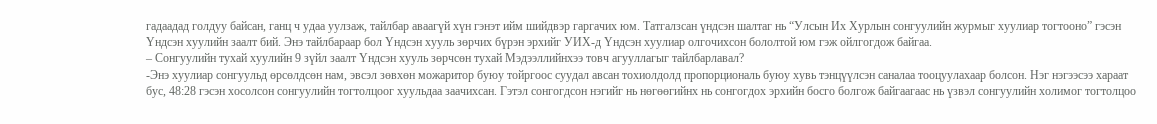гадаадад голдуу байсан, ганц ч удаа уулзаж, тайлбар аваагүй хүн гэнэт ийм шийдвэр гаргачих юм. Татгалзсан үндсэн шалтаг нь “Улсын Их Хурлын сонгуулийн журмыг хуулиар тогтооно” гэсэн Үндсэн хуулийн заалт бий. Энэ тайлбараар бол Үндсэн хууль зөрчих бүрэн эрхийг УИХ-д Үндсэн хуулиар олгочихсон бололтой юм гэж ойлгогдож байгаа.
– Сонгуулийн тухай хуулийн 9 зүйл заалт Үндсэн хууль зөрчсөн тухай Мэдээллийнхээ товч агууллагыг тайлбарлавал?
-Энэ хуулиар сонгуульд өрсөлдсөн нам, эвсэл зөвхөн можаритор буюу тойргоос суудал авсан тохиолдолд пропорциональ буюу хувь тэнцүүлсэн саналаа тооцуулахаар болсон. Нэг нэгээсээ хараат бус, 48:28 гэсэн хосолсон сонгуулийн тогтолцоог хуульдаа заачихсан. Гэтэл сонгогдсон нэгийг нь нөгөөгийнх нь сонгогдох эрхийн босго болгож байгаагаас нь үзвэл сонгуулийн холимог тогтолцоо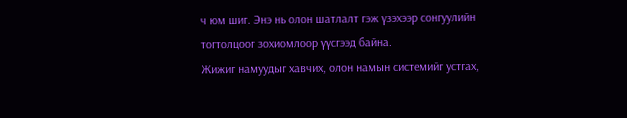ч юм шиг. Энэ нь олон шатлалт гэж үзэхээр сонгуулийн тогтолцоог зохиомлоор үүсгээд байна.
Жижиг намуудыг хавчих, олон намын системийг устгах,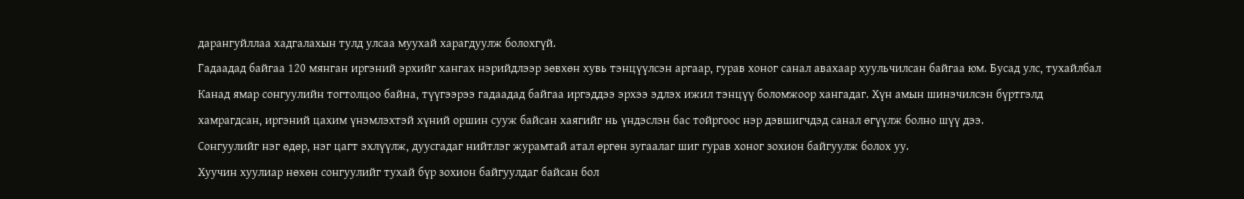дарангуйллаа хадгалахын тулд улсаа муухай харагдуулж болохгүй.
Гадаадад байгаа 120 мянган иргэний эрхийг хангах нэрийдлээр зөвхөн хувь тэнцүүлсэн аргаар, гурав хоног санал авахаар хуульчилсан байгаа юм. Бусад улс, тухайлбал Канад ямар сонгуулийн тогтолцоо байна, түүгээрээ гадаадад байгаа иргэддээ эрхээ эдлэх ижил тэнцүү боломжоор хангадаг. Хүн амын шинэчилсэн бүртгэлд хамрагдсан, иргэний цахим үнэмлэхтэй хүний оршин сууж байсан хаягийг нь үндэслэн бас тойргоос нэр дэвшигчдэд санал өгүүлж болно шүү дээ.
Сонгуулийг нэг өдөр, нэг цагт эхлүүлж, дуусгадаг нийтлэг журамтай атал өргөн зугаалаг шиг гурав хоног зохион байгуулж болох уу.
Хуучин хуулиар нөхөн сонгуулийг тухай бүр зохион байгуулдаг байсан бол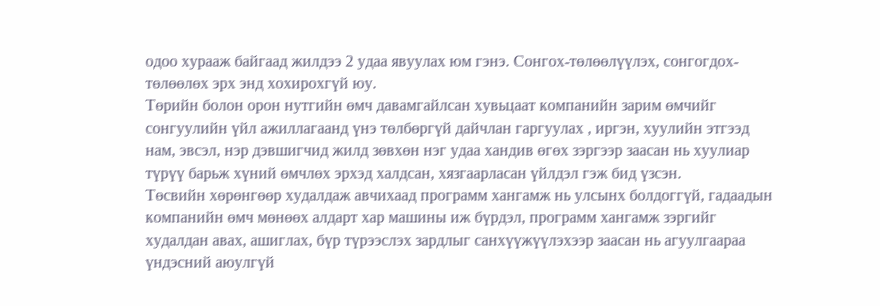одоо хурааж байгаад жилдээ 2 удаа явуулах юм гэнэ. Сонгох-төлөөлүүлэх, сонгогдох-төлөөлөх эрх энд хохирохгүй юу.
Төрийн болон орон нутгийн өмч давамгайлсан хувьцаат компанийн зарим өмчийг сонгуулийн үйл ажиллагаанд үнэ төлбөргүй дайчлан гаргуулах , иргэн, хуулийн этгээд нам, эвсэл, нэр дэвшигчид жилд зөвхөн нэг удаа хандив өгөх зэргээр заасан нь хуулиар түрүү барьж хүний өмчлөх эрхэд халдсан, хязгаарласан үйлдэл гэж бид үзсэн.
Төсвийн хөрөнгөөр худалдаж авчихаад программ хангамж нь улсынх болдоггүй, гадаадын компанийн өмч мөнөөх алдарт хар машины иж бүрдэл, программ хангамж зэргийг худалдан авах, ашиглах, бүр түрээслэх зардлыг санхүүжүүлэхээр заасан нь агуулгаараа үндэсний аюулгүй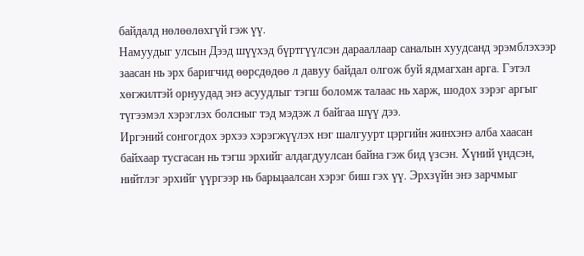байдалд нөлөөлөхгүй гэж үү.
Намуудыг улсын Дээд шүүхэд бүртгүүлсэн дарааллаар саналын хуудсанд эрэмблэхээр заасан нь эрх баригчид өөрсдөдөө л давуу байдал олгож буй ядмагхан арга. Гэтэл хөгжилтэй орнуудад энэ асуудлыг тэгш боломж талаас нь харж, шодох зэрэг аргыг түгээмэл хэрэглэх болсныг тэд мэдэж л байгаа шүү дээ.
Иргэний сонгогдох эрхээ хэрэгжүүлэх нэг шалгуурт цэргийн жинхэнэ алба хаасан байхаар тусгасан нь тэгш эрхийг алдагдуулсан байна гэж бид үзсэн. Хүний үндсэн, нийтлэг эрхийг үүргээр нь барьцаалсан хэрэг биш гэх үү. Эрхзүйн энэ зарчмыг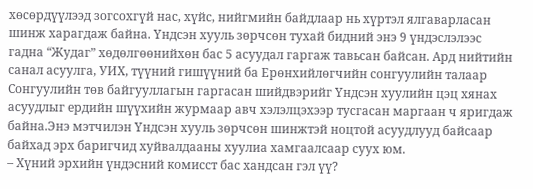хөсөрдүүлээд зогсохгүй нас, хүйс, нийгмийн байдлаар нь хүртэл ялгаварласан шинж харагдаж байна. Үндсэн хууль зөрчсөн тухай бидний энэ 9 үндэслэлээс гадна “Жудаг” хөдөлгөөнийхөн бас 5 асуудал гаргаж тавьсан байсан. Ард нийтийн санал асуулга, УИХ, түүний гишүүний ба Ерөнхийлөгчийн сонгуулийн талаар Сонгуулийн төв байгууллагын гаргасан шийдвэрийг Үндсэн хуулийн цэц хянах асуудлыг ердийн шүүхийн журмаар авч хэлэлцэхээр тусгасан маргаан ч яригдаж байна.Энэ мэтчилэн Үндсэн хууль зөрчсөн шинжтэй ноцтой асуудлууд байсаар байхад эрх баригчид хуйвалдааны хуулиа хамгаалсаар суух юм.
– Хүний эрхийн үндэсний комисст бас хандсан гэл үү?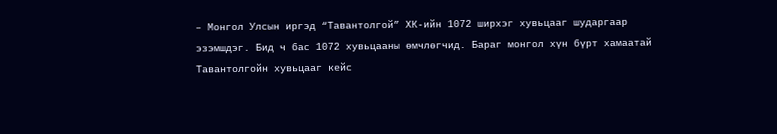– Монгол Улсын иргэд “Тавантолгой” ХК-ийн 1072 ширхэг хувьцааг шударгаар эзэмшдэг. Бид ч бас 1072 хувьцааны өмчлөгчид. Бараг монгол хүн бүрт хамаатай Тавантолгойн хувьцааг кейс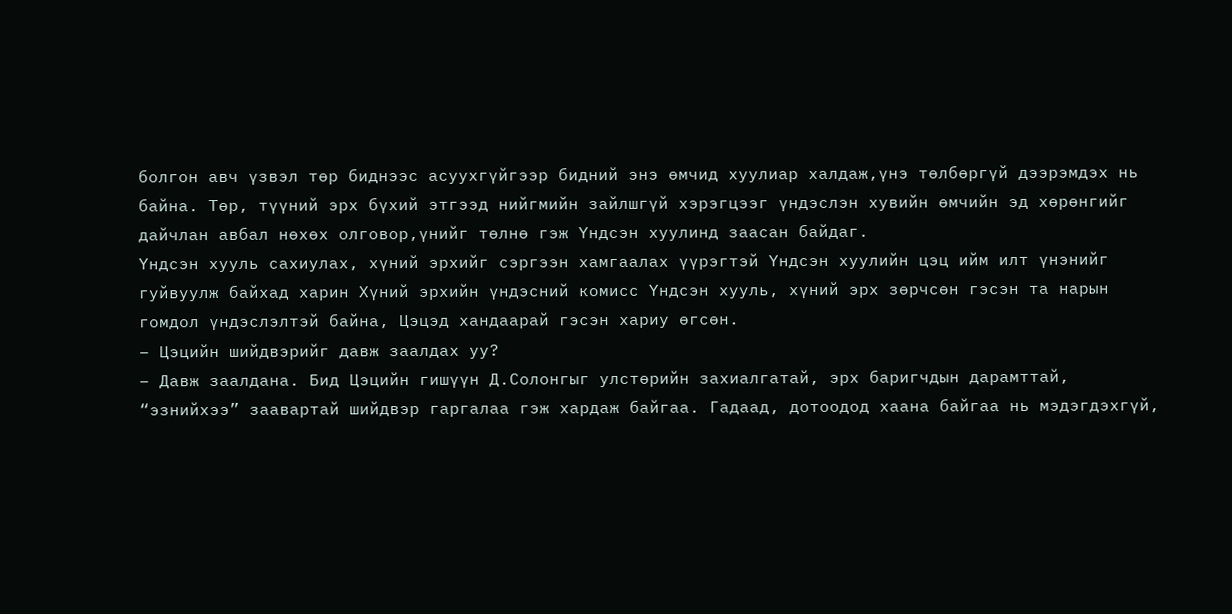болгон авч үзвэл төр биднээс асуухгүйгээр бидний энэ өмчид хуулиар халдаж,үнэ төлбөргүй дээрэмдэх нь байна. Төр, түүний эрх бүхий этгээд нийгмийн зайлшгүй хэрэгцээг үндэслэн хувийн өмчийн эд хөрөнгийг дайчлан авбал нөхөх олговор,үнийг төлнө гэж Үндсэн хуулинд заасан байдаг.
Үндсэн хууль сахиулах, хүний эрхийг сэргээн хамгаалах үүрэгтэй Үндсэн хуулийн цэц ийм илт үнэнийг гуйвуулж байхад харин Хүний эрхийн үндэсний комисс Үндсэн хууль, хүний эрх зөрчсөн гэсэн та нарын гомдол үндэслэлтэй байна, Цэцэд хандаарай гэсэн хариу өгсөн.
– Цэцийн шийдвэрийг давж заалдах уу?
– Давж заалдана. Бид Цэцийн гишүүн Д.Солонгыг улстөрийн захиалгатай, эрх баригчдын дарамттай, “эзнийхээ” заавартай шийдвэр гаргалаа гэж хардаж байгаа. Гадаад, дотоодод хаана байгаа нь мэдэгдэхгүй,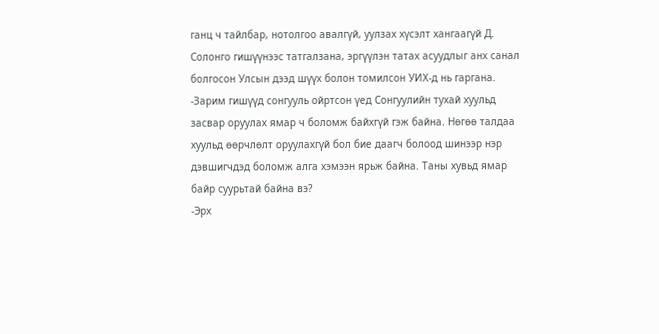ганц ч тайлбар, нотолгоо авалгүй, уулзах хүсэлт хангаагүй Д. Солонго гишүүнээс татгалзана, эргүүлэн татах асуудлыг анх санал болгосон Улсын дээд шүүх болон томилсон УИХ-д нь гаргана.
-Зарим гишүүд сонгууль ойртсон үед Сонгуулийн тухай хуульд засвар оруулах ямар ч боломж байхгүй гэж байна. Нөгөө талдаа хуульд өөрчлөлт оруулахгүй бол бие даагч болоод шинээр нэр дэвшигчдэд боломж алга хэмээн ярьж байна. Таны хувьд ямар байр суурьтай байна вэ?
-Эрх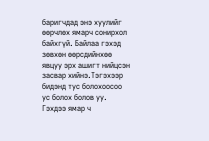баригчдад энэ хуулийг өөрчлөх ямарч сонирхол байхгүй. Байлаа гэхэд зөвхөн өөрсдийнхөө явцуу эрх ашигт нийцсэн засвар хийнэ.Тэгэхээр бидэнд тус болохоосоо ус болох болов уу. Гэхдээ ямар ч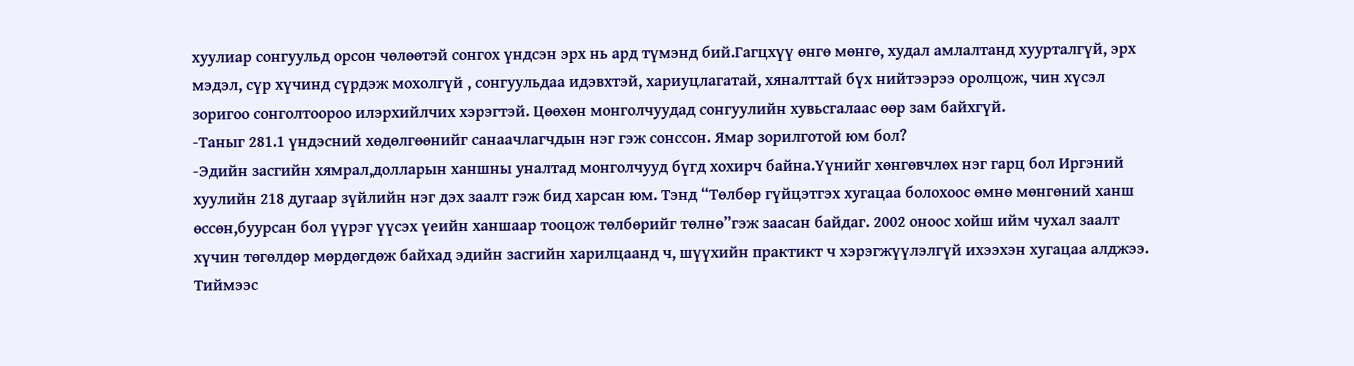хуулиар сонгуульд орсон чөлөөтэй сонгох үндсэн эрх нь ард түмэнд бий.Гагцхүү өнгө мөнгө, худал амлалтанд хуурталгүй, эрх мэдэл, сүр хүчинд сүрдэж мохолгүй , сонгуульдаа идэвхтэй, хариуцлагатай, хяналттай бүх нийтээрээ оролцож, чин хүсэл зоригоо сонголтоороо илэрхийлчих хэрэгтэй. Цөөхөн монголчуудад сонгуулийн хувьсгалаас өөр зам байхгүй.
-Таныг 281.1 үндэсний хөдөлгөөнийг санаачлагчдын нэг гэж сонссон. Ямар зорилготой юм бол?
-Эдийн засгийн хямрал,долларын ханшны уналтад монголчууд бүгд хохирч байна.Үүнийг хөнгөвчлөх нэг гарц бол Иргэний хуулийн 218 дугаар зүйлийн нэг дэх заалт гэж бид харсан юм. Тэнд “Төлбөр гүйцэтгэх хугацаа болохоос өмнө мөнгөний ханш өссөн,буурсан бол үүрэг үүсэх үеийн ханшаар тооцож төлбөрийг төлнө”гэж заасан байдаг. 2002 оноос хойш ийм чухал заалт хүчин төгөлдөр мөрдөгдөж байхад эдийн засгийн харилцаанд ч, шүүхийн практикт ч хэрэгжүүлэлгүй ихээхэн хугацаа алджээ. Тиймээс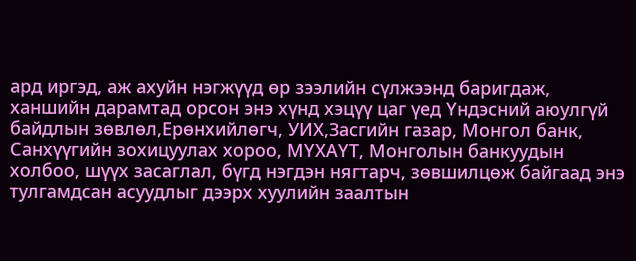ард иргэд, аж ахуйн нэгжүүд өр зээлийн сүлжээнд баригдаж, ханшийн дарамтад орсон энэ хүнд хэцүү цаг үед Үндэсний аюулгүй байдлын зөвлөл,Ерөнхийлөгч, УИХ,Засгийн газар, Монгол банк, Санхүүгийн зохицуулах хороо, МҮХАҮТ, Монголын банкуудын холбоо, шүүх засаглал, бүгд нэгдэн нягтарч, зөвшилцөж байгаад энэ тулгамдсан асуудлыг дээрх хуулийн заалтын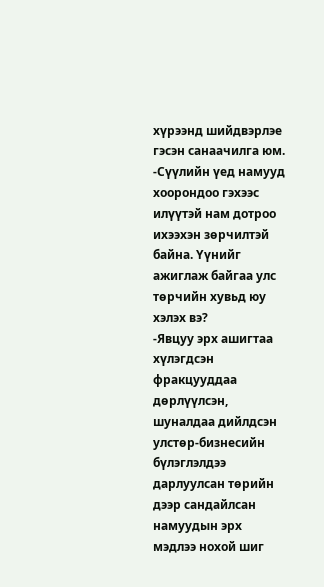хүрээнд шийдвэрлэе гэсэн санаачилга юм.
-Сүүлийн үед намууд хоорондоо гэхээс илүүтэй нам дотроо ихээхэн зөрчилтэй байна. Үүнийг ажиглаж байгаа улс төрчийн хувьд юу хэлэх вэ?
-Явцуу эрх ашигтаа хүлэгдсэн фракцууддаа дөрлүүлсэн, шуналдаа дийлдсэн улстөр-бизнесийн бүлэглэлдээ дарлуулсан төрийн дээр сандайлсан намуудын эрх мэдлээ нохой шиг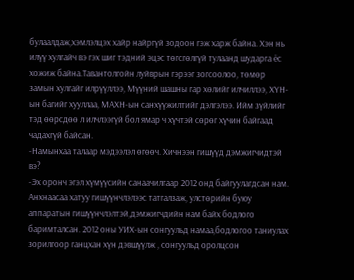булаалдаж,хэмлэлцэх хайр найргүй зодоон гэж харж байна. Хэн нь илүү хулгайч вэ гэх шиг тэдний эцэс төгсгөлгүй тулаанд шударга ёс хожиж байна.Тавантолгойн луйврын гэрээг зогсоолоо, төмөр замын хулгайг илрүүллээ, Мүүний шашны гар хөлийг илчиллээ, ХҮН-ын багийг хууллаа, МАХН-ын санхүүжилтийг дэлгэлээ. Ийм зүйлийг тэд өөрсдөө л илчлээгүй бол ямар ч хүчтэй сөрөг хүчин байгаад чадахгүй байсан.
-Намынхаа талаар мэдээлэл өгөөч. Хичнээн гишүүд дэмжигчидтэй вэ?
-Эх оронч эгэл хүмүүсийн санаачилгаар 2012 онд байгуулагдсан нам. Анхнаасаа хатуу гишүүнчлэлээс татгалзаж, улстөрийн буюу аппаратын гишүүнчлэлтэй,дэмжигчдийн нам байх бодлого баримталсан. 2012 оны УИХ-ын сонгуульд намаа,бодлогоо таниулах зорилгоор ганцхан хүн дэвшүүлж , сонгуульд оролцсон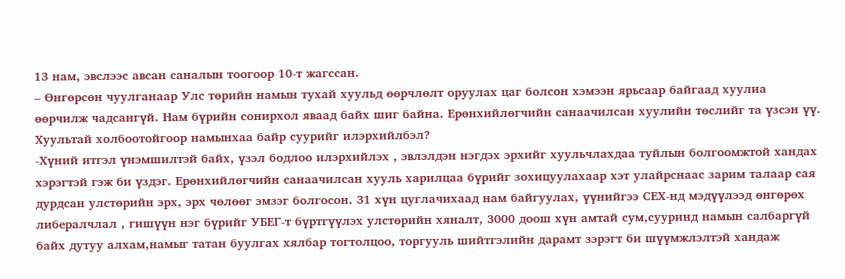13 нам, эвслээс авсан саналын тоогоор 10-т жагссан.
– Өнгөрсөн чуулганаар Улс төрийн намын тухай хуульд өөрчлөлт оруулах цаг болсон хэмээн ярьсаар байгаад хуулиа өөрчилж чадсангүй. Нам бүрийн сонирхол яваад байх шиг байна. Ерөнхийлөгчийн санаачилсан хуулийн төслийг та үзсэн үү. Хуультай холбоотойгоор намынхаа байр суурийг илэрхийлбэл?
-Хүний итгэл үнэмшилтэй байх, үзэл бодлоо илэрхийлэх , эвлэлдэн нэгдэх эрхийг хуульчлахдаа туйлын болгоомжтой хандах хэрэгтэй гэж би үздэг. Ерөнхийлөгчийн санаачилсан хууль харилцаа бүрийг зохицуулахаар хэт улайрснаас зарим талаар сая дурдсан улстөрийн эрх, эрх чөлөөг эмзэг болгосон. 31 хүн цуглачихаад нам байгуулах, үүнийгээ СЕХ-нд мэдүүлээд өнгөрөх либералчлал , гишүүн нэг бүрийг УБЕГ-т бүртгүүлэх улстөрийн хяналт, 3000 доош хүн амтай сум,сууринд намын салбаргүй байх дутуу алхам,намыг татан буулгах хялбар тогтолцоо, торгууль шийтгэлийн дарамт зэрэгт би шүүмжлэлтэй хандаж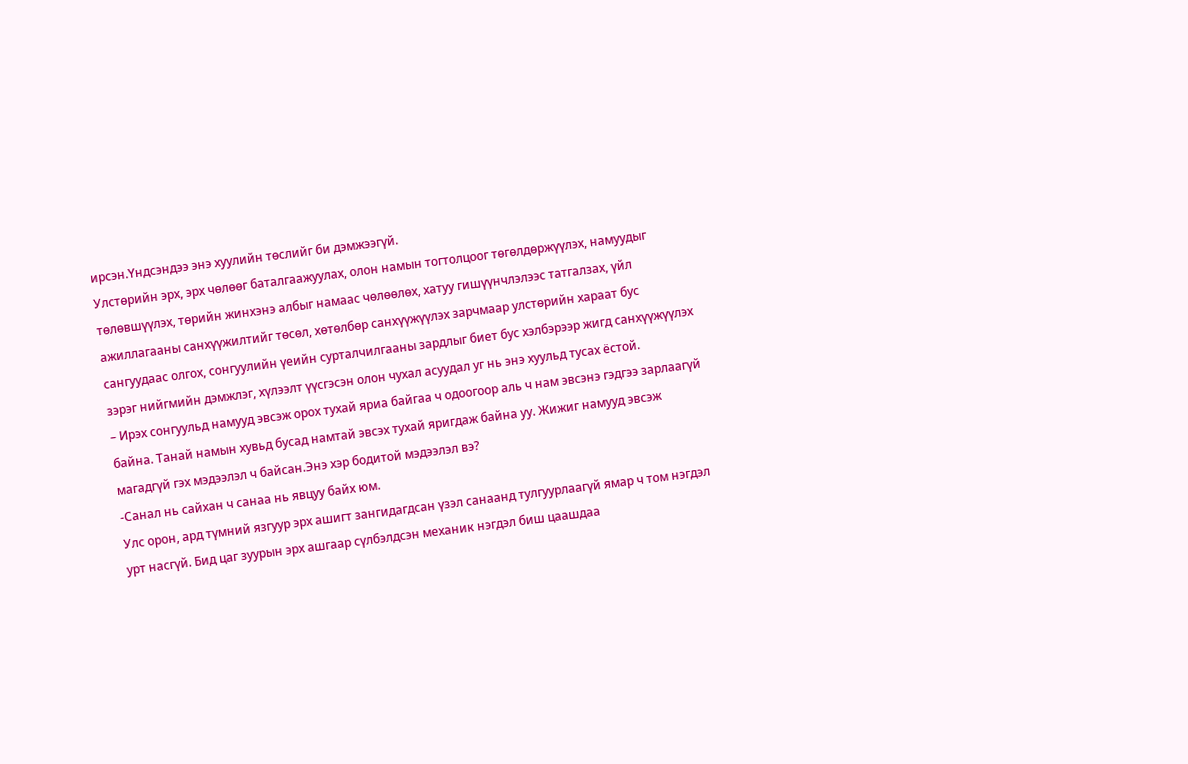ирсэн.Үндсэндээ энэ хуулийн төслийг би дэмжээгүй.
Улстөрийн эрх, эрх чөлөөг баталгаажуулах, олон намын тогтолцоог төгөлдөржүүлэх, намуудыг төлөвшүүлэх, төрийн жинхэнэ албыг намаас чөлөөлөх, хатуу гишүүнчлэлээс татгалзах, үйл ажиллагааны санхүүжилтийг төсөл, хөтөлбөр санхүүжүүлэх зарчмаар улстөрийн хараат бус сангуудаас олгох, сонгуулийн үеийн сурталчилгааны зардлыг биет бус хэлбэрээр жигд санхүүжүүлэх зэрэг нийгмийн дэмжлэг, хүлээлт үүсгэсэн олон чухал асуудал уг нь энэ хуульд тусах ёстой.
– Ирэх сонгуульд намууд эвсэж орох тухай яриа байгаа ч одоогоор аль ч нам эвсэнэ гэдгээ зарлаагүй байна. Танай намын хувьд бусад намтай эвсэх тухай яригдаж байна уу. Жижиг намууд эвсэж магадгүй гэх мэдээлэл ч байсан.Энэ хэр бодитой мэдээлэл вэ?
-Санал нь сайхан ч санаа нь явцуу байх юм.
Улс орон, ард түмний язгуур эрх ашигт зангидагдсан үзэл санаанд тулгуурлаагүй ямар ч том нэгдэл урт насгүй. Бид цаг зуурын эрх ашгаар сүлбэлдсэн механик нэгдэл биш цаашдаа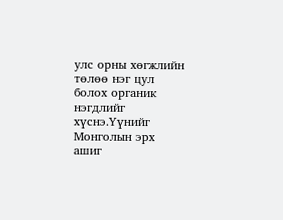улс орны хөгжлийн төлөө нэг цул болох органик нэгдлийг хүснэ.Үүнийг Монголын эрх ашиг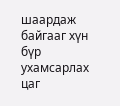шаардаж байгааг хүн бүр ухамсарлах цаг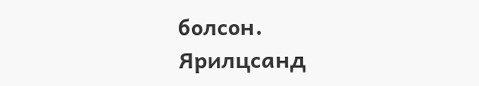болсон.
Ярилцсанд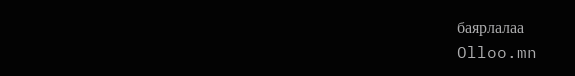баярлалаа
Olloo.mn